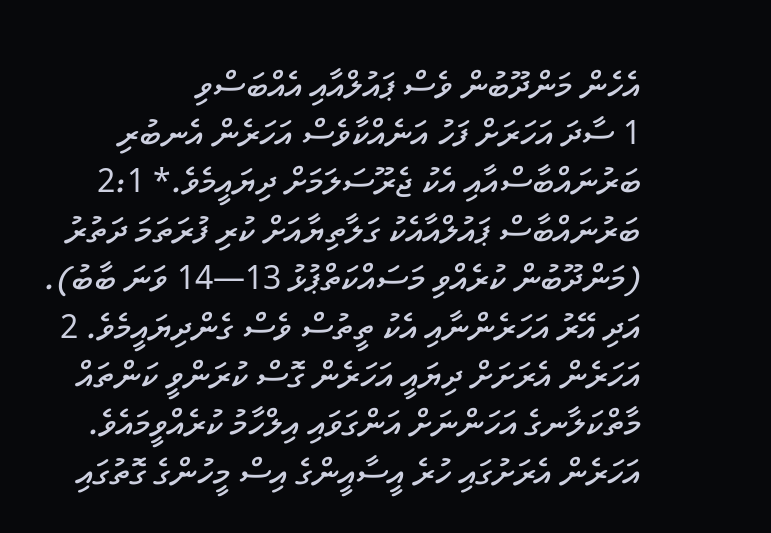އެހެން މަންދޫބުން ވެސް ޕައުލްއާއި އެއްބަސްވި
1 ސާދަ އަހަރަށް ފަހު އަނެއްކާވެސް އަހަރެން އެނބުރި ބަރުނައްބާސްއާއި އެކު ޖެރޫސަލަމަށް ދިޔައީމެވެ.* 2:1 ބަރުނައްބާސް ޕައުލްއާއެކު ގަލާތިޔާއަށް ކުރި ފުރަތަމަ ދަތުރު (މަންދޫބުން ކުރެއްވި މަސައްކަތްޕުޅު 13—14 ވަނަ ބާބު). އަދި އޭރު އަހަރެންނާއި އެކު ތީތުސް ވެސް ގެންދިޔައީމެވެ. 2 އަހަރެން އެރަށަށް ދިޔައީ އަހަރެން ގޮސް ކުރަންވީ ކަންތައް މާތްކަލާނގެ އަހަންނަށް އަންގަވައި އިލްހާމު ކުރެއްވީމައެވެ. އަހަރެން އެރަށުގައި ހުރެ އީސާއީންގެ އިސް މީހުންގެ ގޮތުގައި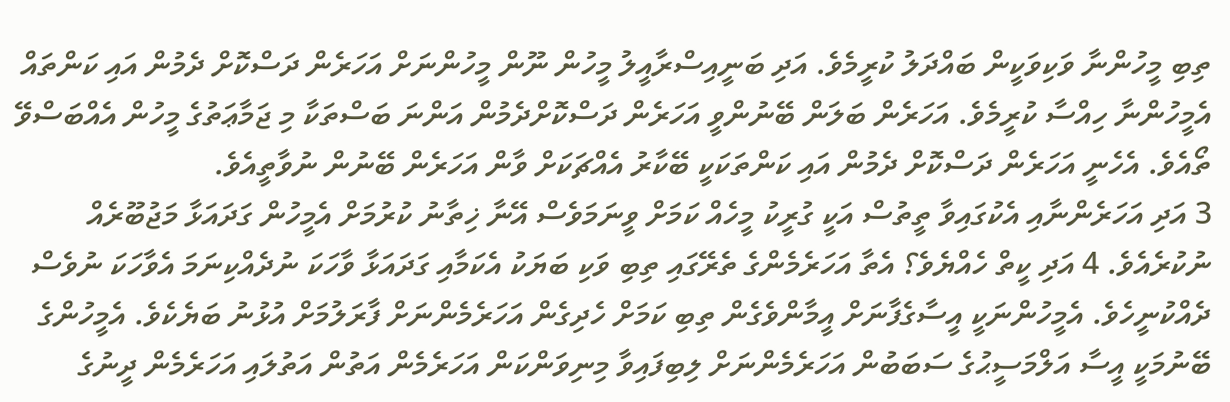ތިބި މީހުންނާ ވަކިވަކީން ބައްދަލު ކުރީމެވެ. އަދި ބަނީއިސްރާއީލު މީހުން ނޫން މީހުންނަށް އަހަރެން ދަސްކޮށް ދެމުން އައި ކަންތައް އެމީހުންނާ ހިއްސާ ކުރީމެވެ. އަހަރެން ބަލަން ބޭނުންވީ އަހަރެން ދަސްކޮށްދެމުން އަންނަ ބަސްތަކާ މި ޖަމާޢަތުގެ މީހުން އެއްބަސްވޭ ތޯއެވެ. އެހެނީ އަހަރެން ދަސްކޮށް ދެމުން އައި ކަންތަކަކީ ބޭކާރު އެއްޗަކަށް ވާން އަހަރެން ބޭނުން ނުވާތީއެވެ.
3 އަދި އަހަރެންނާއި އެކުގައިވާ ތީތުސް އަކީ ގުރީކު މީހެއް ކަމަށް ވީނަމަވެސް އޭނާ ޚިތާނު ކުރުމަށް އެމީހުން ގަދައަޅާ މަޖުބޫރެއް ނުކުރެއެވެ. 4 އަދި ކީތް ހެއްޔެވެ؟ އެތާ އަހަރެމެންގެ ތެރޭގައި ތިބި ވަކި ބަޔަކު އެކަމާއި ގަދައަޅާ ވާހަކަ ނުދެއްކިނަމަ އެވާހަކަ ނުވެސް ދެއްކުނީހެވެ. އެމީހުންނަކީ އީސާގެފާނަށް އީމާންވެގެން ތިބި ކަމަށް ހެދިގެން އަހަރެމެންނަށް ފާރަލުމަށް އުޅުނު ބަޔެކެވެ. އެމީހުންގެ ބޭނުމަކީ އީސާ އަލްމަސީޙުގެ ސަބަބުން އަހަރެމެންނަށް ލިބިފައިވާ މިނިވަންކަން އަހަރެމެން އަތުން އަތުލައި އަހަރެމެން ދީނުގެ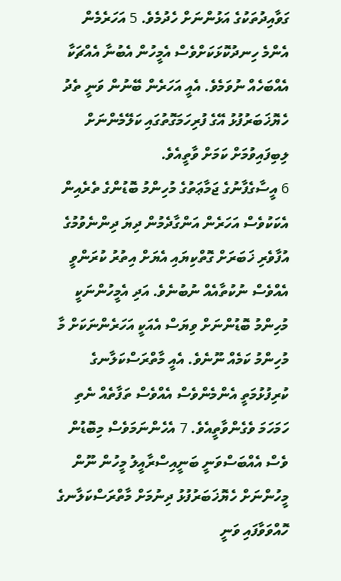ގަވާއިދުތަކުގެ އަޅުންނަށް ހެދުމެވެ. 5 އަހަރެމެން އެންމެ ހިނދުކޮޅަކަށްވެސް އެމީހުން އެބުނާ އެއްޗަކާ އެއްބަހެއް ނުވަމެވެ. އެއީ އަހަރެން ބޭނުން ވަނީ ތެދު ހެޔޮޚަބަރުފުޅު އޭގެ ފުރިހަމަގޮތުގައި ކަލޭމެންނަށް ލިބިފައިވުމަށް ކަމަށް ވާތީއެވެ.
6 އީސާގެފާނުގެ ޖަމާޢަތުގެ މުހިންމު ބޮޑުންގެ ތެރެއިން އެކަކުވެސް އަހަރެން އަންގާދެމުން ދިޔަ ދިންނެވުމުގެ އުފާވެރި ޚަބަރަށް ގޮތްކިޔައި އެޔަށް އިތުރު ކުރަންވީ އެއްވެސް ނުކުތާއެއް ނުބުނެވެ. އަދި އެމީހުންނަކީ މުހިންމު ބޮޑުންނަށް ވިޔަސް އެއަކީ އަހަރެންނަކަށް މާ މުހިންމު ކަމެއް ނޫނެވެ. އެއީ މާތްރަސްކަލާނގެ ކުރިފުޅުމަތީ އެންމެންވެސް އެއްވެސް ތަފާތެއް ނެތި ހަމަހަމަ ވެގެންވާތީއެވެ. 7 އެހެންނަމަވެސް މިބޮޑުން ވެސް އެއްބަސްވަނީ ބަނީއިސްރާއީލު މީހުން ނޫން މީހުންނަށް ހެޔޮޚަބަރުފުޅު ދިނުމަށް މާތްރަސްކަލާނގެ ހޮއްވަވާފައި ވަނީ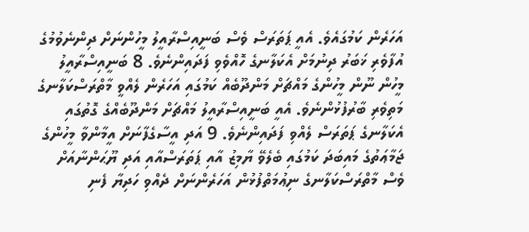އަހަރެން ކަމުގައެވެ. އެއީ ޕަތަރަސް ވެސް ބަނީއިސްރާއީލު މީހުންނަށް ދިންނެވުމުގެ އުފާވެރި ޚަބަރު ދިނުމަށް އެކަލާނގެ ހޮއްވެވި ފަދައިންނެވެ. 8 ބަނީއިސްރާއީލު މީހުން ނޫން މީހުންގެ މައްޗަށް މަންދޫބެއް ކަމުގައި އަހަރެން ލެއްވީ މާތްރަސްކަލާނގެ މަތިވެރި ބާރުފުޅުންނެވެ. އެއީ ބަނީއިސްރާއީލު މައްޗަށް މަންދޫބެއްގެ ގޮތުގައި އެކަލާނގެ ޕަތަރަސް ލެއްވި ފަދައިންނެވެ. 9 އަދި އީސާގެފާނަށް އީމާންވާ މީހުންގެ ޖަމާޢަތުގެ މައިބަދަ ކަމުގައި ބެލެވޭ ޔާމިޒު އާއި ޕަތަރަސްއާއި އަދި ޔޫޙަންނާއަށް ވެސް މާތްރަސްކަލާނގެ ނިޢުމަތްފުޅުން އަހަރެންނަށް ދެއްވި ހަދިޔާ ފެނި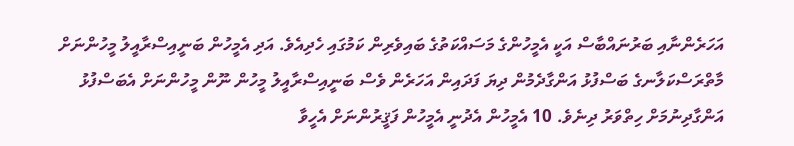އަހަރެންނާއި ބަރުނައްބާސް އަކީ އެމީހުންގެ މަސައްކަތުގެ ބައިވެރިން ކަމުގައި ހެދިއެވެ. އަދި އެމީހުން ބަނީއިސްރާއީލު މީހުންނަށް މާތްރަސްކަލާނގެ ބަސްފުޅު އަންގާދެމުން ދިޔަ ފަދައިން އަހަރެން ވެސް ބަނީއިސްރާއީލު މީހުން ނޫން މީހުންނަށް އެބަސްފުޅު އަންގާދިނުމަށް ހިތްވަރު ދިނެވެ. 10 އެމީހުން އެދުނީ އެމީހުން ފަޤީރުންނަށް އެހީވާ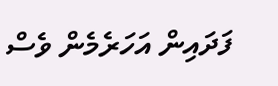ފަދައިން އަހަރެމެން ވެސް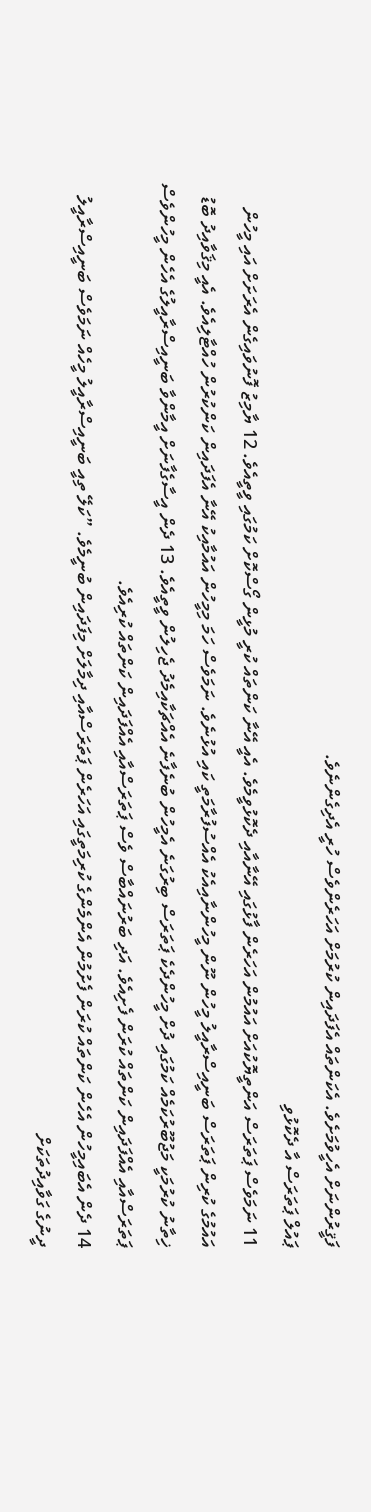ފަޤީރުންނަށް އެހީވުމަށެވެ. އެކަންތައް އެފަދައިން ކުރުމަށް އަހަރެންވެސް ހުރީ އެދިގެންނެވެ.
ޕައުލް ޕަތަރަސް އާ ދެކޮޅުވި
11 ނަމަވެސް ޕަތަރަސް އަންތީޔޮކުއަށް އައުމުން އަހަރެން ފާޅުގައި އޭނާއާއި ދެކޮޅުވީމެވެ. އެއީ އޭނާ ކަންތައް ކުރީ މުޅީން ގޯސްކޮށް ކަމުގައި ވީތީއެވެ. 12 ޔާމިޒު ފޮނުވައިގެން އެރަށަށް އައި މީހުން އައުމުގެ ކުރިން ޕަތަރަސް ބަނީއިސްރާއީލު މީހުން ނޫން މީހުންނާއިއެކު އެއްސުފުރާމަތީ ކައި އުޅުނެވެ. ނަމަވެސް ހަމަ މިމީހުން އައުމާއިކު އޭނާ އެފަދައިން ކަންކުރުން ހުއްޓާލިއެވެ. އެއީ މިޤަވާއިދު ބޮޑު ޚިތާނު ކުރުމަކީ މަޖުބޫރުކަމެއް ކަމުގައި ދުށް މީހުންދެކެ ޕަތަރަސް ބިރުގަނެ އެމީހުން ބުނެފާނެ އެއްޗަކާއިމެދު ޖެހިލުން ވީތީއެވެ. 13 ދެން އީސާގެފާނަށް އީމާންވާ ބަނީއިސްރާއީލުގެ އެހެން މީހުންވެސް ޕަތަރަސްއާއި އެއްފަދައިން ކަންތައް ކުރަން ފެށިއެވެ. އަދި ބަރުނައްބާސް ވެސް ޕަތަރަސްއާއި އެއްފަދައިން ކަންތައް ކުރިއެވެ.
14 ދެން އެބައިމީހުން އެހެން ކަންތައް ކުރަން ފެށުމުން އެންމެންގެ ކުރިމަތީގައި އަހަރެން ޕަތަރަސްއާއި ދިމާލަށް މިފަދައިން ބުނީމެވެ. ”ކަލޭ ތިއީ ބަނީއިސްރާއީލު މީހެއް ނަމަވެސް ބަނީއިސްރާއީލު ދީނުގެ ގަވާއިދުތަކަށް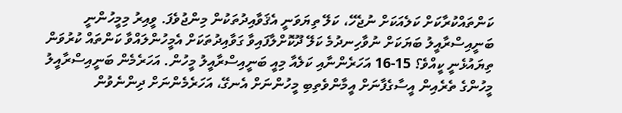ކަންތައްކުރާކަށް ކަލެއަކަށް ނުޖެހޭ، ކަލޭ ތިޔަވަނީ އެޤަވާއިދުތަކުން މިންޖުވެފަ. ވީއިރު މިމީހުންނީ ބަނީއިސްރާއީލު ބަޔަކަށް ނުވާހިނދުމެ ކަލޭ ދޫކޮށްލާފައިވާ ގަވާއިދުތަކަށް އެމީހުންލައްވާ ކަންތައް ކުރުވަން ތިޔައުޅެނީ ކީއްވެ؟ 15-16 އަހަރެންނާއި ކަލެއާ މިއީ ބަނީއިސްރާއީލު މީހުން. އަހަރެމެން ބަނީއިސްރާއީލު މީހުންގެ ތެރެއިން އީސާގެފާނަށް އީމާންވެތިބި މީހުންނަށް އެނގޭ، އަހަރެމެންނަށް ދިންނެވުން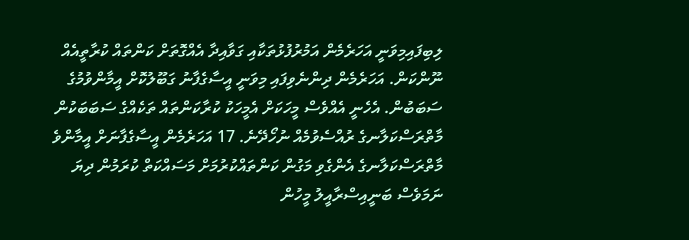ލިބިފައިމިވަނީ އަހަރެމެން އަމުރުފުޅުތަކާއި ގަވާއިދާ އެއްގޮތަށް ކަންތައް ކުރާތީއެއް ނޫންކަން. އަހަރެމެން ދިންނެވިފައި މިވަނީ އީސާގެފާނު ގަބޫލުކޮށް އީމާންވުމުގެ ސަބަބުން. އެހެނީ އެއްވެސް މީހަކަށް އެމީހަކު ކުރާކަންތައް ތަކެއްގެ ސަބަބަކުން މާތްރަސްކަލާނގެ ރުއްސެވުމެއް ނުހޯދޭނެ. 17 އަހަރެމެން އީސާގެފާނަށް އީމާންވެ މާތްރަސްކަލާނގެ އެންގެވި މަގުން ކަންތައްކުރުމަށް މަސައްކަތް ކުރަމުން ދިޔަ ނަމަވެސް ބަނީއިސްރާއީލު މީހުން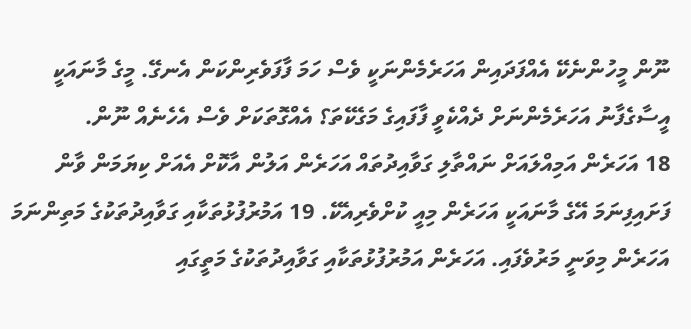ނޫން މީހުންނެކޭ އެއްފަދައިން އަހަރެމެންނަކީ ވެސް ހަމަ ފާފަވެރިންކަން އެނގޭ. މީގެ މާނައަކީ އީސާގެފާނު އަހަރެމެންނަށް ދެއްކެވީ ފާފައިގެ މަގެކޭތަ؟ އެއްގޮތަކަށް ވެސް އެހެނެއް ނޫން.
18 އަހަރެން އަމިއްލައަށް ނައްތާލި ގަވާއިދުތައް އަހަރެން އަލުން އާކޮށް އެއަށް ކިޔަމަން ވާން ފަށައިފިނަމަ އޭގެ މާނައަކީ އަހަރެން މިއީ ކުށްވެރިއެކޭ. 19 އަމުރުފުޅުތަކާއި ގަވާއިދުތަކުގެ މަތިންނަމަ އަހަރެން މިވަނީ މަރުވެފައި. އަހަރެން އަމުރުފުޅުތަކާއި ގަވާއިދުތަކުގެ މަތީގައި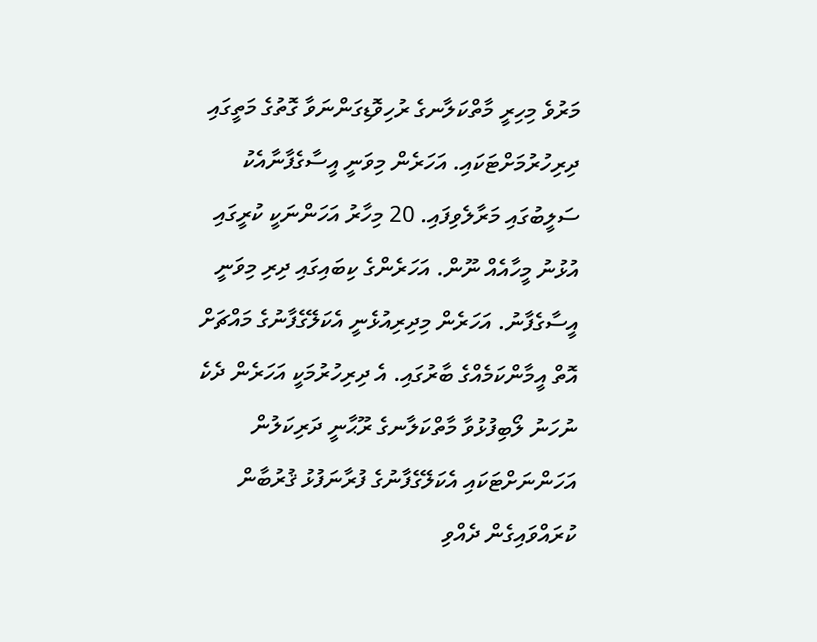މަރުވެ މިހިރީ މާތްކަލާނގެ ރުހިވޮޑިގަންނަވާ ގޮތުގެ މަތީގައި ދިރިހުރުމަށްޓަކައި. އަހަރެން މިވަނީ އީސާގެފާނާއެކު ސަލީބުގައި މަރާލެވިފައި. 20 މިހާރު އަހަންނަކީ ކުރީގައި އުޅުނު މީހާއެއް ނޫން. އަހަރެންގެ ކިބައިގައި ދިރި މިވަނީ އީސާގެފާނު. އަހަރެން މިދިރިއުޅެނީ އެކަލޭގެފާނުގެ މައްޗަށް އޮތް އީމާންކަމެއްގެ ބާރުގައި. އެ ދިރިހުރުމަކީ އަހަރެން ދެކެ ނުހަނު ލޯބިފުޅުވާ މާތްކަލާނގެ ރޫޙާނީ ދަރިކަލުން އަހަންނަށްޓަކައި އެކަލޭގެފާނުގެ ފުރާނަފުޅު ޤުރުބާން ކުރައްވައިގެން ދެއްވި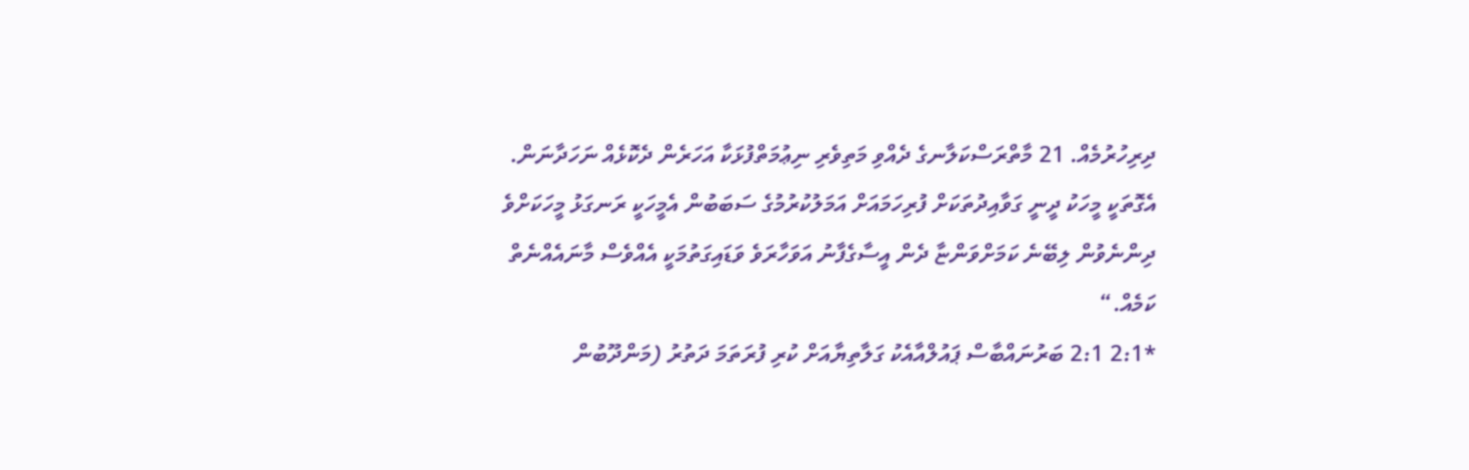ދިރިހުރުމެއް. 21 މާތްރަސްކަލާނގެ ދެއްވި މަތިވެރި ނިޢުމަތްފުޅަކާ އަހަރެން ދެކޮޅެއް ނަހަދާނަން. އެގޮތަކީ މީހަކު ދީނީ ގަވާއިދުތަކަށް ފުރިހަމައަށް އަމަލުކުރުމުގެ ސަބަބުން އެމީހަކީ ރަނގަޅު މީހަކަށްވެ ދިންނެވުން ލިބޭނެ ކަމަށްވަންޏާ ދެން އީސާގެފާނު އަވަހާރަވެ ވަޑައިގަތުމަކީ އެއްވެސް މާނައެއްނެތް ކަމެއް.“
*2:1 2:1 ބަރުނައްބާސް ޕައުލްއާއެކު ގަލާތިޔާއަށް ކުރި ފުރަތަމަ ދަތުރު (މަންދޫބުން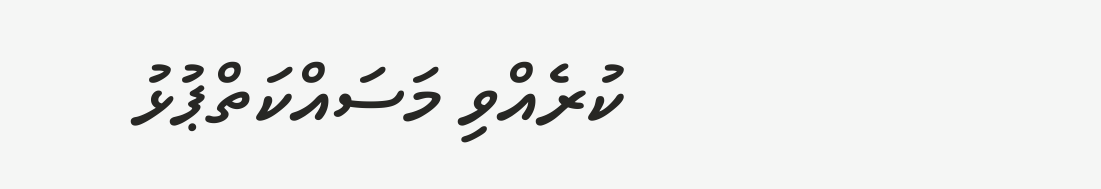ކުރެއްވި މަސައްކަތްޕުޅު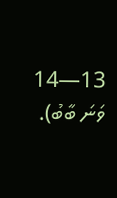13—14 ވަނަ ބާބު).